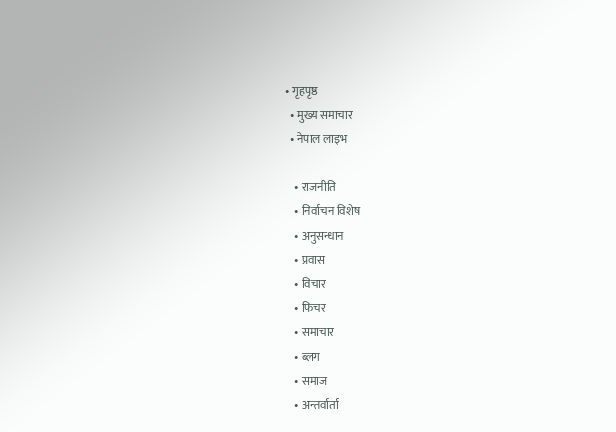• गृहपृष्ठ
  • मुख्य समाचार
  • नेपाल लाइभ

    • राजनीति
    • निर्वाचन विशेष
    • अनुसन्धान
    • प्रवास
    • विचार
    • फिचर
    • समाचार
    • ब्लग
    • समाज
    • अन्तर्वार्ता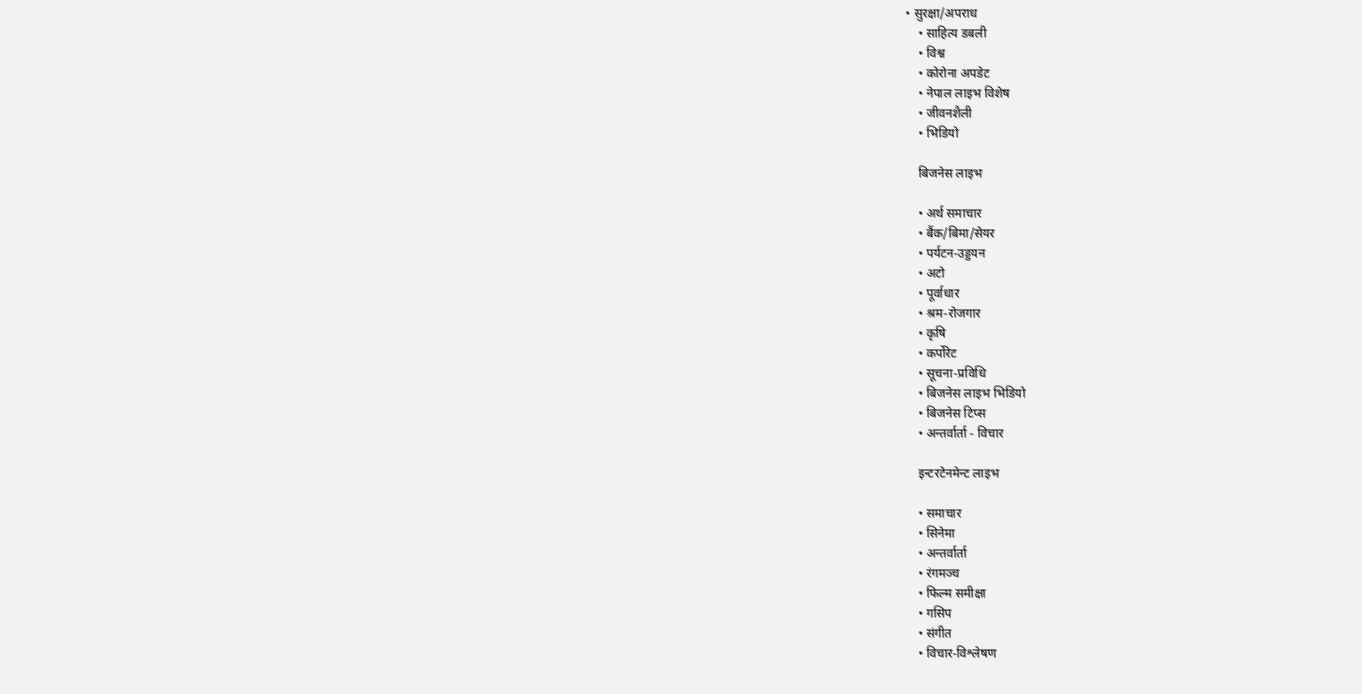• सुरक्षा/अपराध
    • साहित्य डबली
    • विश्व
    • कोरोना अपडेट
    • नेपाल लाइभ विशेष
    • जीवनशैली
    • भिडियो

    बिजनेस लाइभ

    • अर्थ समाचार
    • बैंक/बिमा/सेयर
    • पर्यटन-उड्डयन
    • अटो
    • पूर्वाधार
    • श्रम-रोजगार
    • कृषि
    • कर्पोरेट
    • सूचना-प्रविधि
    • बिजनेस लाइभ भिडियो
    • बिजनेस टिप्स
    • अन्तर्वार्ता - विचार

    इन्टरटेनमेन्ट लाइभ

    • समाचार
    • सिनेमा
    • अन्तर्वार्ता
    • रंगमञ्च
    • फिल्म समीक्षा
    • गसिप
    • संगीत
    • विचार-विश्लेषण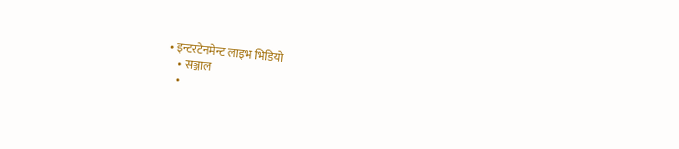• इन्टरटेनमेन्ट लाइभ भिडियो
    • सञ्जाल
    •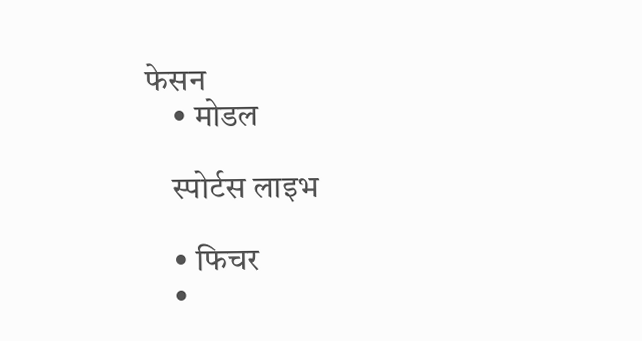फेसन
    • मोडल

    स्पोर्टस लाइभ

    • फिचर
    •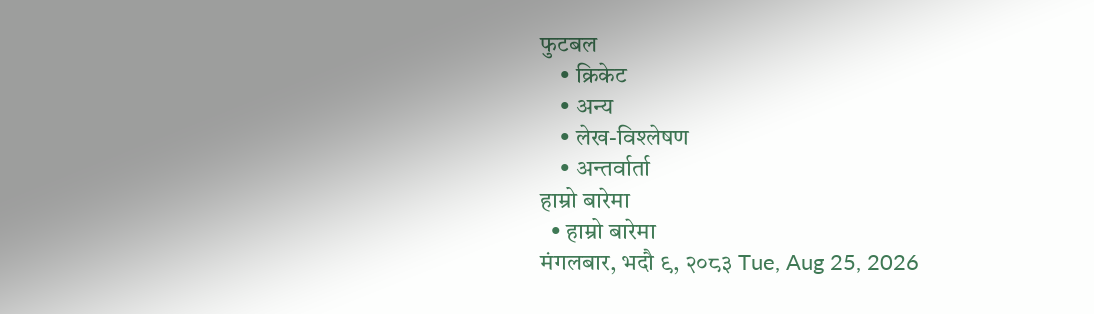फुटबल
    • क्रिकेट
    • अन्य
    • लेख-विश्लेषण
    • अन्तर्वार्ता
हाम्रो बारेमा
  • हाम्रो बारेमा
मंगलबार, भदौ ९, २०८३ Tue, Aug 25, 2026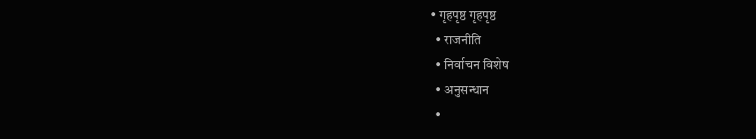• गृहपृष्ठ गृहपृष्ठ
  • राजनीति
  • निर्वाचन विशेष
  • अनुसन्धान
  •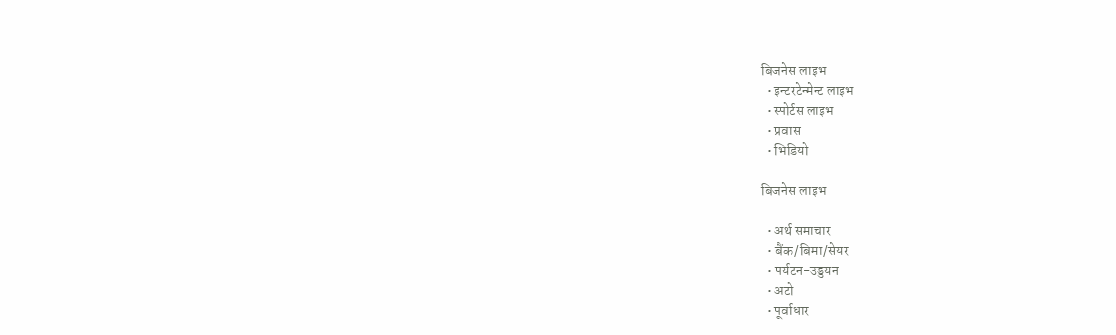बिजनेस लाइभ
  • इन्टरटेन्मेन्ट लाइभ
  • स्पोर्टस लाइभ
  • प्रवास
  • भिडियो

बिजनेस लाइभ

  • अर्थ समाचार
  • बैंक/बिमा/सेयर
  • पर्यटन-उड्डयन
  • अटो
  • पूर्वाधार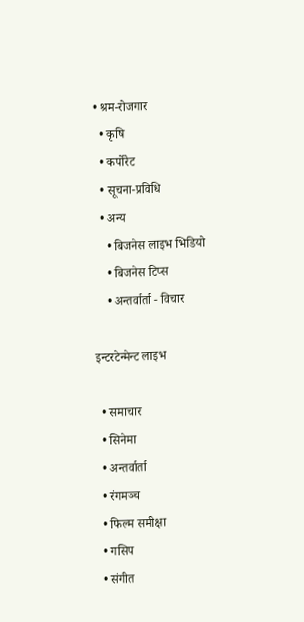• श्रम-रोजगार
  • कृषि
  • कर्पोरेट
  • सूचना-प्रविधि
  • अन्य
    • बिजनेस लाइभ भिडियो
    • बिजनेस टिप्स
    • अन्तर्वार्ता - विचार

इन्टरटेन्मेन्ट लाइभ

  • समाचार
  • सिनेमा
  • अन्तर्वार्ता
  • रंगमञ्च
  • फिल्म समीक्षा
  • गसिप
  • संगीत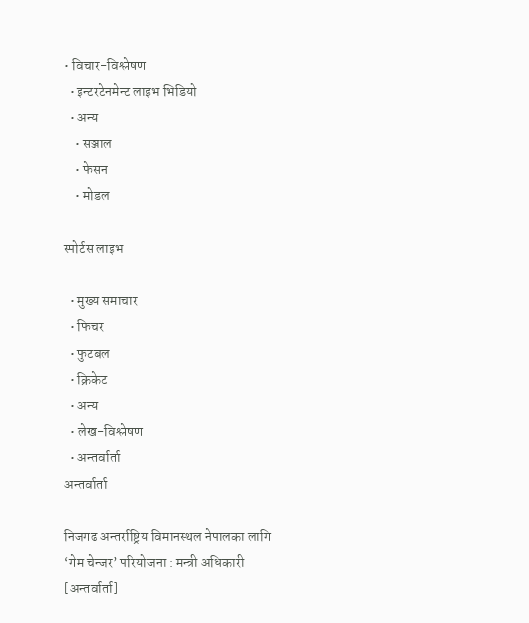• विचार-विश्लेषण
  • इन्टरटेनमेन्ट लाइभ भिडियो
  • अन्य
    • सञ्जाल
    • फेसन
    • मोडल

स्पोर्टस लाइभ

  • मुख्य समाचार
  • फिचर
  • फुटबल
  • क्रिकेट
  • अन्य
  • लेख-विश्लेषण
  • अन्तर्वार्ता
अन्तर्वार्ता

निजगढ अन्तर्राष्ट्रिय विमानस्थल नेपालका लागि ‘गेम चेन्जर’ परियोजना : मन्त्री अधिकारी [अन्तर्वार्ता]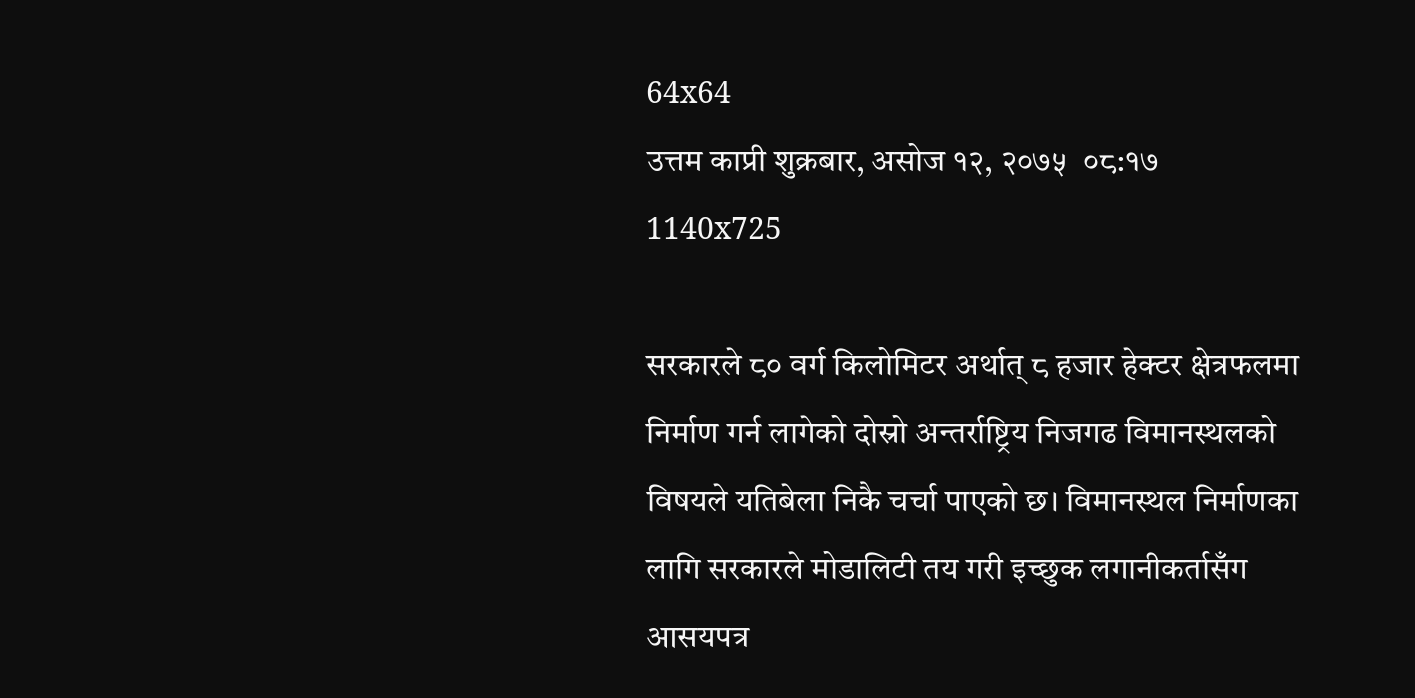64x64
उत्तम काप्री शुक्रबार, असोज १२, २०७५  ०८:१७
1140x725

सरकारले ८० वर्ग किलोमिटर अर्थात् ८ हजार हेक्टर क्षेत्रफलमा निर्माण गर्न लागेको दोस्रो अन्तर्राष्ट्रिय निजगढ विमानस्थलको विषयले यतिबेला निकै चर्चा पाएको छ। विमानस्थल निर्माणका लागि सरकारले मोडालिटी तय गरी इच्छुक लगानीकर्तासँग आसयपत्र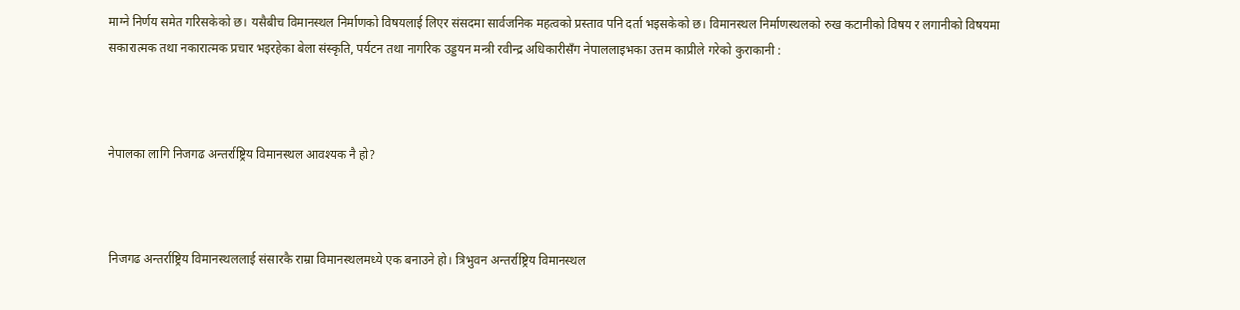माग्ने निर्णय समेत गरिसकेको छ। यसैबीच विमानस्थल निर्माणको विषयलाई लिएर संसदमा सार्वजनिक महत्वको प्रस्ताव पनि दर्ता भइसकेको छ। विमानस्थल निर्माणस्थलको रुख कटानीको विषय र लगानीको विषयमा सकारात्मक तथा नकारात्मक प्रचार भइरहेका बेला संस्कृति, पर्यटन तथा नागरिक उड्डयन मन्त्री रवीन्द्र अधिकारीसँग नेपाललाइभका उत्तम काप्रीले गरेको कुराकानी :



नेपालका लागि निजगढ अन्तर्राष्ट्रिय विमानस्थल आवश्यक नै हो?



निजगढ अन्तर्राष्ट्रिय विमानस्थललाई संसारकै राम्रा विमानस्थलमध्ये एक बनाउने हो। त्रिभुवन अन्तर्राष्ट्रिय विमानस्थल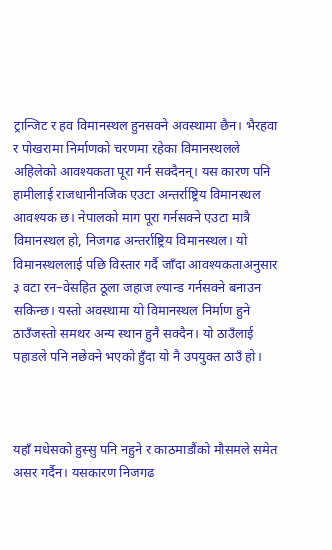ट्रान्जिट र हव विमानस्थल हुनसक्ने अवस्थामा छैन। भैरहवा र पोखरामा निर्माणको चरणमा रहेका विमानस्थलले अहिलेको आवश्यकता पूरा गर्न सक्दैनन्। यस कारण पनि हामीलाई राजधानीनजिक एउटा अन्तर्राष्ट्रिय विमानस्थल आवश्यक छ। नेपालको माग पूरा गर्नसक्ने एउटा मात्रै विमानस्थल हो, निजगढ अन्तर्राष्ट्रिय विमानस्थल। यो विमानस्थललाई पछि विस्तार गर्दै जाँदा आवश्यकताअनुसार ३ वटा रन–वेसहित ठूला जहाज ल्यान्ड गर्नसक्ने बनाउन सकिन्छ। यस्तो अवस्थामा यो विमानस्थल निर्माण हुने ठाउँजस्तो समथर अन्य स्थान हुनै सक्दैन। यो ठाउँलाई पहाडले पनि नछेक्ने भएको हुँदा यो नै उपयुक्त ठाउँ हो।



यहाँ मधेसको हुस्सु पनि नहुने र काठमाडौंको मौसमले समेत असर गर्दैन। यसकारण निजगढ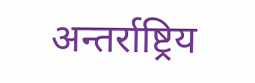अन्तर्राष्ट्रिय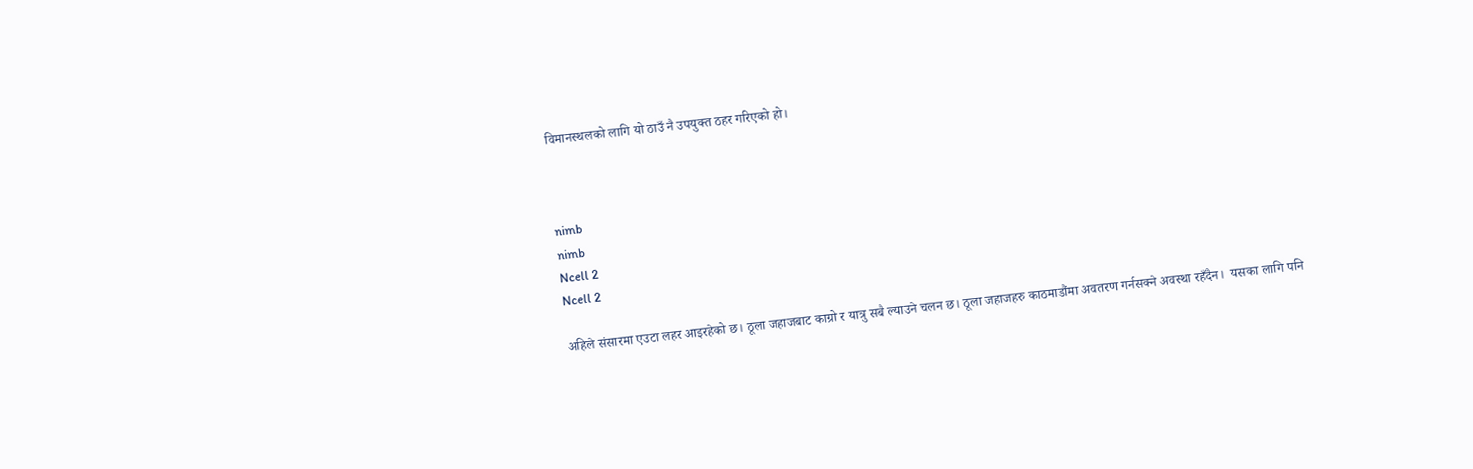विमानस्थलको लागि यो ठाउँ नै उपयुक्त ठहर गरिएको हो।



nimb
nimb
Ncell 2
Ncell 2

अहिले संसारमा एउटा लहर आइरहेको छ। ठूला जहाजबाट काग्रो र यात्रु सबै ल्याउने चलन छ। ठूला जहाजहरु काठमाडौंमा अवतरण गर्नसक्ने अवस्था रहँदैन।  यसका लागि पनि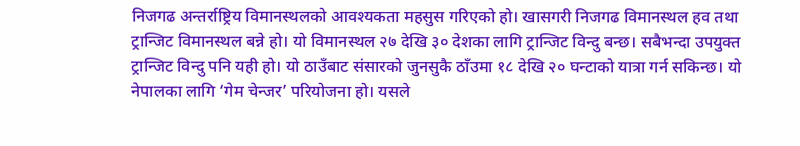निजगढ अन्तर्राष्ट्रिय विमानस्थलको आवश्यकता महसुस गरिएको हो। खासगरी निजगढ विमानस्थल हव तथा ट्रान्जिट विमानस्थल बन्ने हो। यो विमानस्थल २७ देखि ३० देशका लागि ट्रान्जिट विन्दु बन्छ। सबैभन्दा उपयुक्त ट्रान्जिट विन्दु पनि यही हो। यो ठाउँबाट संसारको जुनसुकै ठाँउमा १८ देखि २० घन्टाको यात्रा गर्न सकिन्छ। यो नेपालका लागि ‘गेम चेन्जर’ परियोजना हो। यसले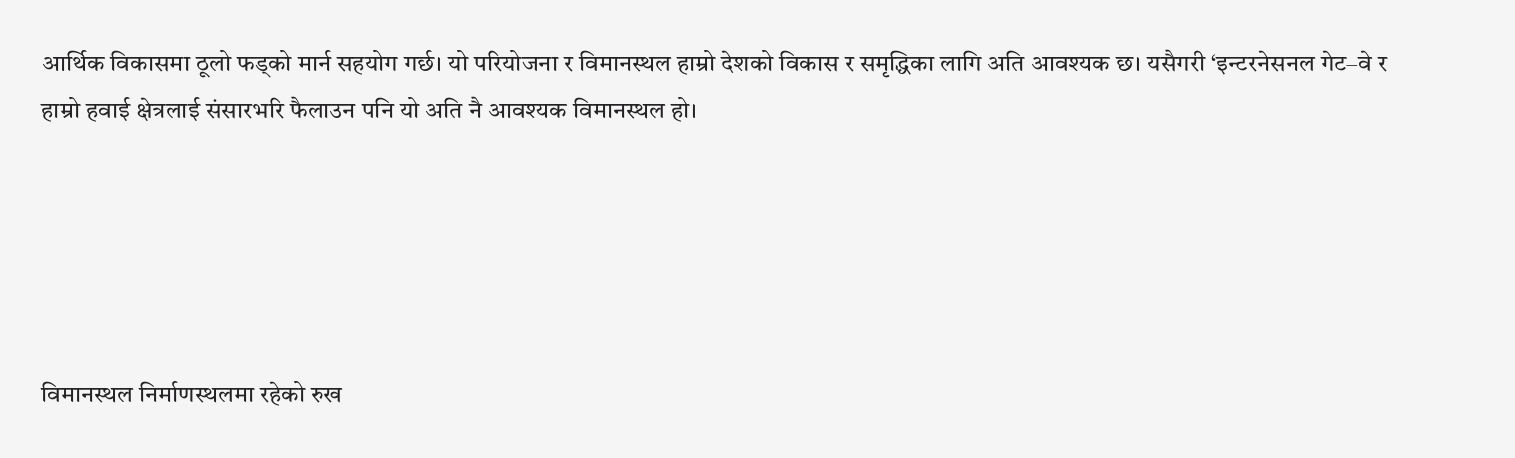आर्थिक विकासमा ठूलो फड्को मार्न सहयोग गर्छ। यो परियोजना र विमानस्थल हाम्रो देशको विकास र समृद्धिका लागि अति आवश्यक छ। यसैगरी ‘इन्टरनेसनल गेट–वे र हाम्रो हवाई क्षेत्रलाई संसारभरि फैलाउन पनि यो अति नै आवश्यक विमानस्थल हो।





विमानस्थल निर्माणस्थलमा रहेको रुख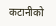कटानीको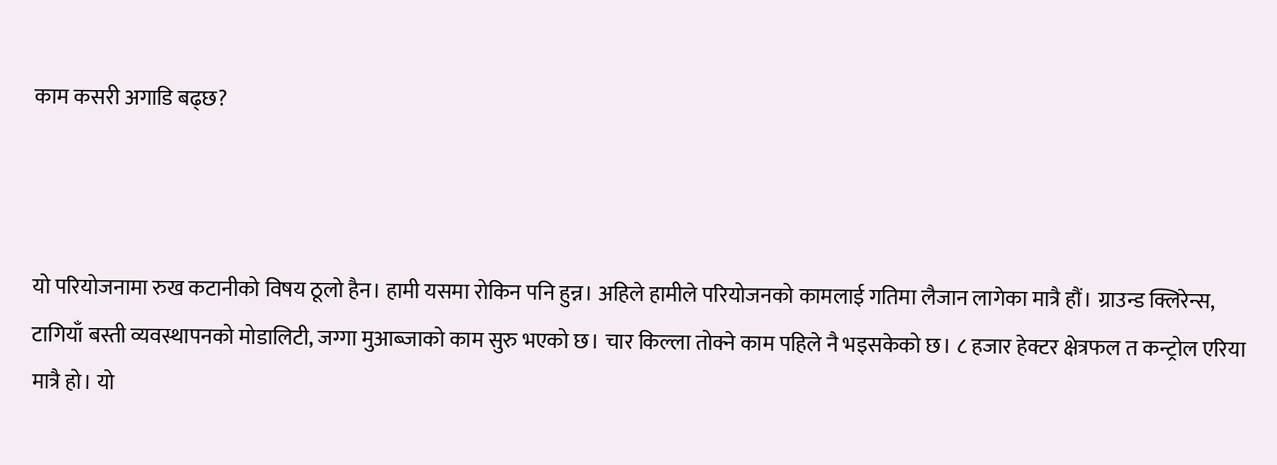काम कसरी अगाडि बढ्छ?



यो परियोजनामा रुख कटानीको विषय ठूलो हैन। हामी यसमा रोकिन पनि हुन्न। अहिले हामीले परियोजनको कामलाई गतिमा लैजान लागेका मात्रै हौं। ग्राउन्ड क्लिरेन्स, टागियाँ बस्ती व्यवस्थापनको मोडालिटी, जग्गा मुआब्जाको काम सुरु भएको छ। चार किल्ला तोक्ने काम पहिले नै भइसकेको छ। ८ हजार हेक्टर क्षेत्रफल त कन्ट्रोल एरिया मात्रै हो। यो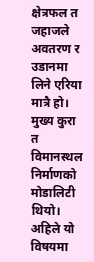क्षेत्रफल त जहाजले अवतरण र उडानमा लिने एरिया मात्रै हो। मुख्य कुरा त विमानस्थल निर्माणको मोडालिटी थियो। अहिले यो विषयमा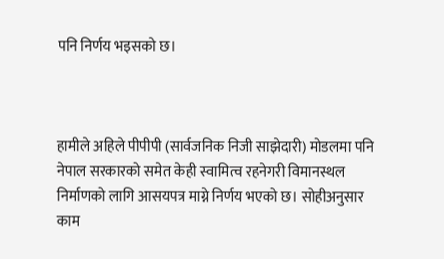पनि निर्णय भइसको छ।



हामीले अहिले पीपीपी (सार्वजनिक निजी साझेदारी) मोडलमा पनि नेपाल सरकारको समेत केही स्वामित्व रहनेगरी विमानस्थल निर्माणको लागि आसयपत्र माग्ने निर्णय भएको छ। सोहीअनुसार काम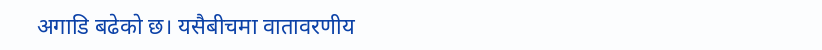अगाडि बढेको छ। यसैबीचमा वातावरणीय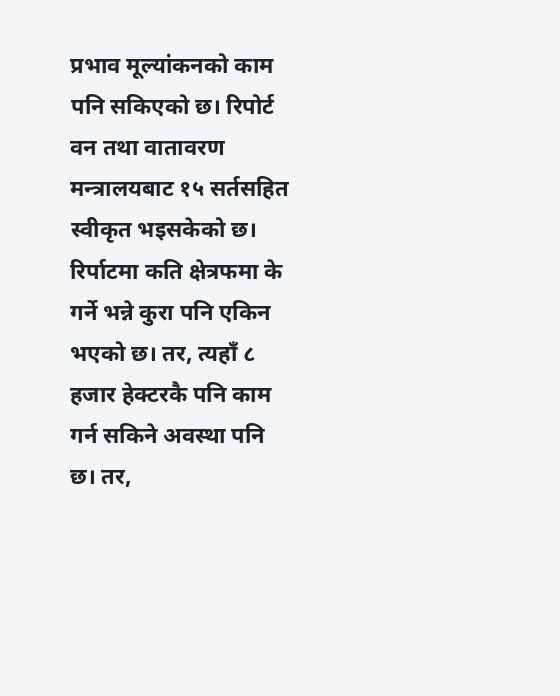प्रभाव मूल्यांकनको काम पनि सकिएको छ। रिपोर्ट वन तथा वातावरण मन्त्रालयबाट १५ सर्तसहित स्वीकृत भइसकेको छ। रिर्पाटमा कति क्षेत्रफमा के गर्ने भन्ने कुरा पनि एकिन भएको छ। तर, त्यहाँ ८ हजार हेक्टरकै पनि काम गर्न सकिने अवस्था पनि छ। तर,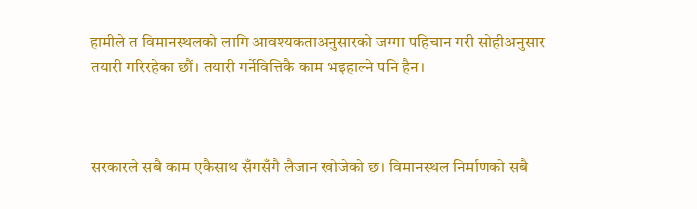हामीले त विमानस्थलको लागि आवश्यकताअनुसारको जग्गा पहिचान गरी सोहीअनुसार तयारी गरिरहेका छौं। तयारी गर्नेवित्तिकै काम भइहाल्ने पनि हैन।



सरकारले सबै काम एकैसाथ सँगसँगै लैजान खोजेको छ। विमानस्थल निर्माणको सबै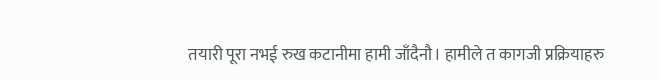तयारी पूरा नभई रुख कटानीमा हामी जाँदैनौ। हामीले त कागजी प्रक्रियाहरु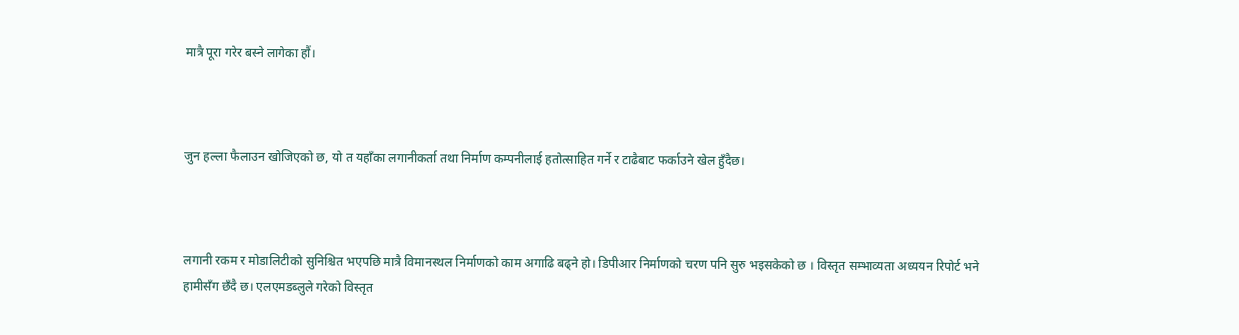मात्रै पूरा गरेर बस्ने लागेका हौं।



जुन हल्ला फैलाउन खोजिएको छ, यो त यहाँका लगानीकर्ता तथा निर्माण कम्पनीलाई हतोत्साहित गर्ने र टाढैबाट फर्काउने खेल हुँदैछ।



लगानी रकम र मोडालिटीको सुनिश्चित भएपछि मात्रै विमानस्थल निर्माणको काम अगाढि बढ्ने हो। डिपीआर निर्माणको चरण पनि सुरु भइसकेको छ । विस्तृत सम्भाव्यता अध्ययन रिपोर्ट भने हामीसँग छँदै छ। एलएमडब्लुले गरेको विस्तृत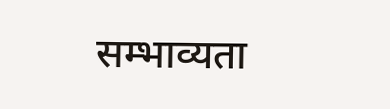सम्भाव्यता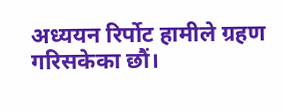अध्ययन रिर्पोट हामीले ग्रहण गरिसकेका छौं।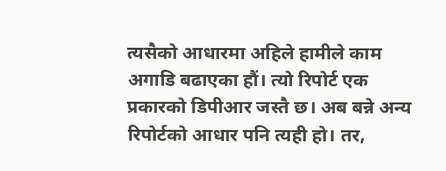त्यसैको आधारमा अहिले हामीले काम अगाडि बढाएका हौं। त्यो रिपोर्ट एक प्रकारको डिपीआर जस्तै छ। अब बन्ने अन्य रिपोर्टको आधार पनि त्यही हो। तर,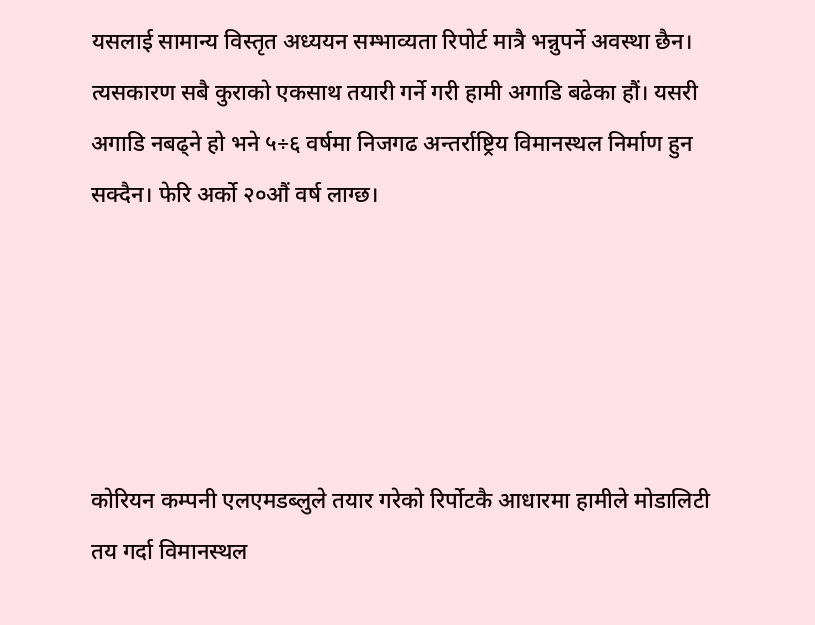यसलाई सामान्य विस्तृत अध्ययन सम्भाव्यता रिपोर्ट मात्रै भन्नुपर्ने अवस्था छैन। त्यसकारण सबै कुराको एकसाथ तयारी गर्ने गरी हामी अगाडि बढेका हौं। यसरी अगाडि नबढ्ने हो भने ५÷६ वर्षमा निजगढ अन्तर्राष्ट्रिय विमानस्थल निर्माण हुन सक्दैन। फेरि अर्को २०औं वर्ष लाग्छ।





कोरियन कम्पनी एलएमडब्लुले तयार गरेको रिर्पोटकै आधारमा हामीले मोडालिटी तय गर्दा विमानस्थल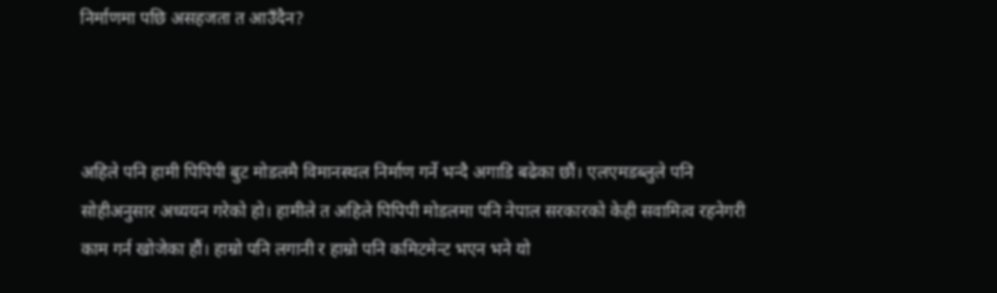निर्माणमा पछि असहजता त आउँदैन?



अहिले पनि हामी पिपिपी बुट मोडलमै विमानस्थल निर्माण गर्ने भन्दै अगाडि बढेका छौं। एलएमडब्लुले पनि सोहीअनुसार अध्ययन गरेको हो। हामीले त अहिले पिपिपी मोडलमा पनि नेपाल सरकारको केही सवामित्व रहनेगरी काम गर्न खोजेका हौं। हाम्रो पनि लगानी र हाम्रो पनि कमिटमेन्ट भएन भने यो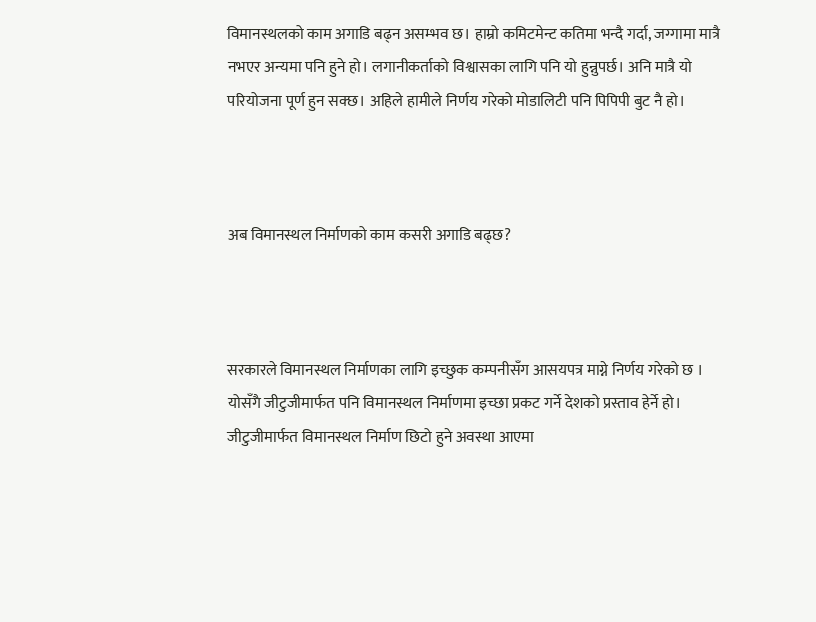विमानस्थलको काम अगाडि बढ्न असम्भव छ। हाम्रो कमिटमेन्ट कतिमा भन्दै गर्दा, जग्गामा मात्रै नभएर अन्यमा पनि हुने हो। लगानीकर्ताको विश्वासका लागि पनि यो हुन्नुपर्छ। अनि मात्रै यो परियोजना पूर्ण हुन सक्छ। अहिले हामीले निर्णय गरेको मोडालिटी पनि पिपिपी बुट नै हो।



अब विमानस्थल निर्माणको काम कसरी अगाडि बढ्छ?



सरकारले विमानस्थल निर्माणका लागि इच्छुक कम्पनीसँग आसयपत्र माग्ने निर्णय गरेको छ । योसँगै जीटुजीमार्फत पनि विमानस्थल निर्माणमा इच्छा प्रकट गर्ने देशको प्रस्ताव हेर्ने हो। जीटुजीमार्फत विमानस्थल निर्माण छिटो हुने अवस्था आएमा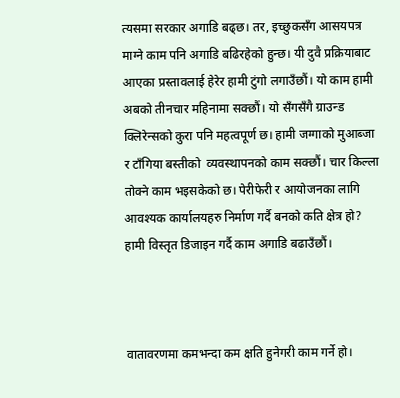त्यसमा सरकार अगाडि बढ्छ। तर, इच्छुकसँग आसयपत्र माग्ने काम पनि अगाडि बढिरहेको हुन्छ। यी दुवै प्रक्रियाबाट आएका प्रस्तावलाई हेरेर हामी टुंगो लगाउँछौं। यो काम हामी अबको तीनचार महिनामा सक्छौं। यो सँगसँगै ग्राउन्ड क्लिरेन्सको कुरा पनि महत्वपूर्ण छ। हामी जग्गाको मुआब्जा र टाँगिया बस्तीको  व्यवस्थापनको काम सक्छौं। चार किल्ला तोक्ने काम भइसकेको छ। पेरीफेरी र आयोजनका लागि आवश्यक कार्यालयहरु निर्माण गर्दै बनको कति क्षेत्र हो? हामी विस्तृत डिजाइन गर्दै काम अगाडि बढाउँछौं।



वातावरणमा कमभन्दा कम क्षति हुनेगरी काम गर्ने हो।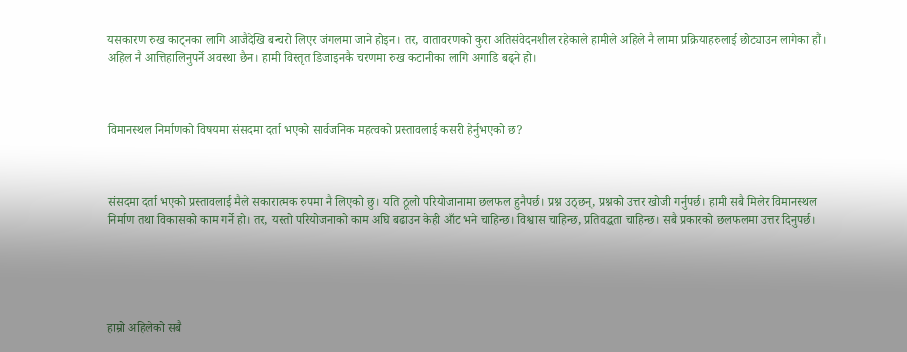यसकारण रुख काट्नका लागि आजैदेखि बन्चरो लिएर जंगलमा जाने होइन। तर, वातावरणको कुरा अतिसंवेदनशील रहेकाले हामीले अहिले नै लामा प्रक्रियाहरुलाई छोट्याउन लागेका हौं। अहिल नै आत्तिहालिनुपर्ने अवस्था छैन। हामी विस्तृत डिजाइनकै चरणमा रुख कटानीका लागि अगाडि बढ्ने हो।



विमानस्थल निर्माणको विषयमा संसदमा दर्ता भएको सार्वजनिक महत्वको प्रस्तावलाई कसरी हेर्नुभएको छ?



संसदमा दर्ता भएको प्रस्तावलाई मैले सकारात्मक रुपमा नै लिएको छु। यति ठूलो परियोजानामा छलफल हुनैपर्छ। प्रश्न उठ्छन्, प्रश्नको उत्तर खोजी गर्नुपर्छ। हामी सबै मिलेर विमानस्थल निर्माण तथा विकासको काम गर्ने हो। तर, यस्तो परियोजनाको काम अघि बढाउन केही आँट भने चाहिन्छ। विश्वास चाहिन्छ, प्रतिवद्धता चाहिन्छ। सबै प्रकारको छलफलमा उत्तर दिनुपर्छ।





हाम्रो अहिलेको सबै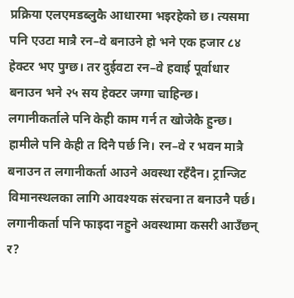प्रक्रिया एलएमडब्लुकै आधारमा भइरहेको छ। त्यसमा पनि एउटा मात्रै रन–वे बनाउने हो भने एक हजार ८४ हेक्टर भए पुग्छ। तर दुईवटा रन–वे हवाई पूर्वाधार बनाउन भने २५ सय हेक्टर जग्गा चाहिन्छ। लगानीकर्ताले पनि केही काम गर्न त खोजेकै हुन्छ। हामीले पनि केही त दिनै पर्छ नि। रन–वे र भवन मात्रै बनाउन त लगानीकर्ता आउने अवस्था रहँदैन। ट्रान्जिट विमानस्थलका लागि आवश्यक संरचना त बनाउनै पर्छ। लगानीकर्ता पनि फाइदा नहुने अवस्थामा कसरी आउँछन् र?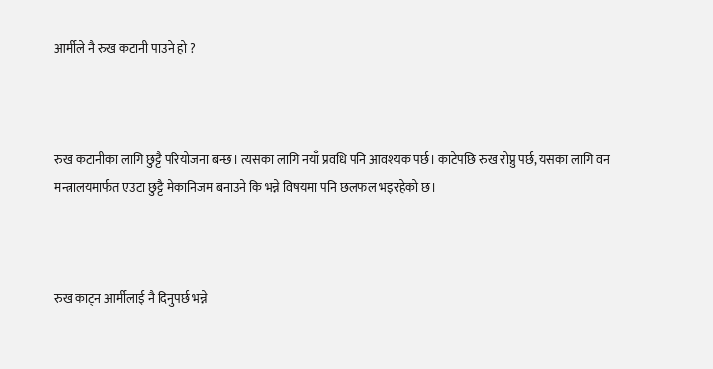आर्मीले नै रुख कटानी पाउने हो ?



रुख कटानीका लागि छुट्टै परियोजना बन्छ। त्यसका लागि नयाँ प्रवधि पनि आवश्यक पर्छ। काटेपछि रुख रोप्नु पर्छ, यसका लागि वन मन्त्रालयमार्फत एउटा छुट्टै मेकानिजम बनाउने कि भन्ने विषयमा पनि छलफल भइरहेको छ।



रुख काट्न आर्मीलाई नै दिनुपर्छ भन्ने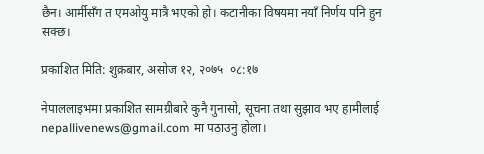छैन। आर्मीसँग त एमओयु मात्रै भएको हो। कटानीका विषयमा नयाँ निर्णय पनि हुन सक्छ।

प्रकाशित मिति: शुक्रबार, असोज १२, २०७५  ०८:१७

नेपाललाइभमा प्रकाशित सामग्रीबारे कुनै गुनासो, सूचना तथा सुझाव भए हामीलाई nepallivenews@gmail.com मा पठाउनु होला।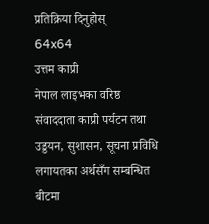प्रतिक्रिया दिनुहोस्
64x64
उत्तम काप्री
नेपाल लाइभका वरिष्ठ संवाददाता काप्री पर्यटन तथा उड्डयन, सुशासन, सूचना प्रविधि लगायतका अर्थसँग सम्बन्धित बीटमा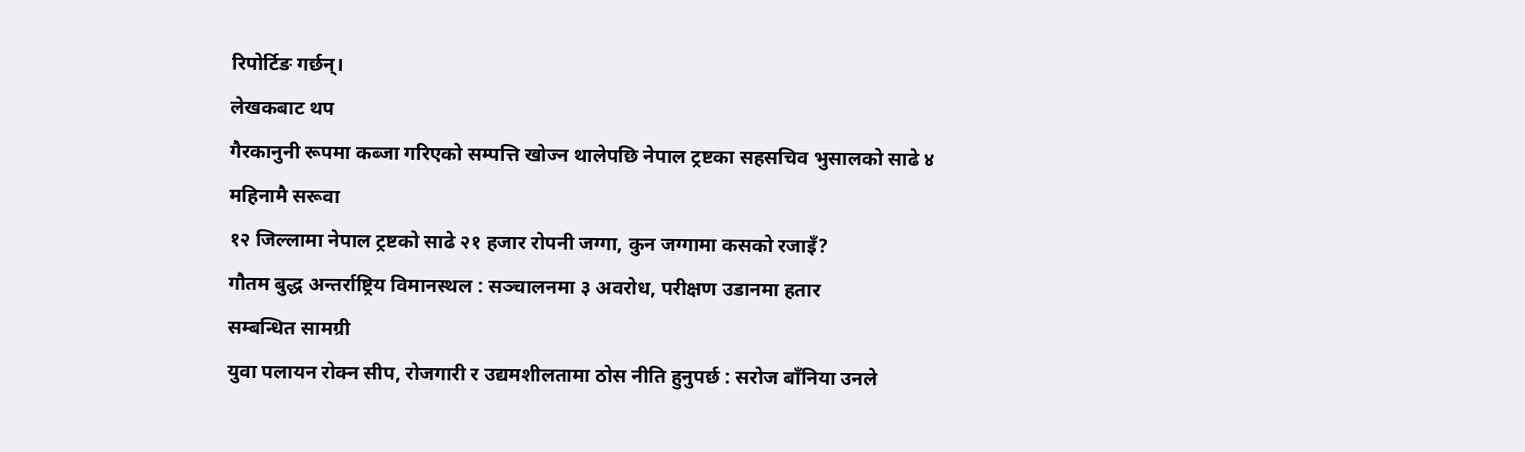रिपोर्टिङ गर्छन्।
लेखकबाट थप
गैरकानुनी रूपमा कब्जा गरिएको सम्पत्ति खोज्न थालेपछि नेपाल ट्रष्टका सहसचिव भुसालको साढे ४ महिनामै सरूवा
१२ जिल्लामा नेपाल ट्रष्टको साढे २१ हजार रोपनी जग्गा, कुन जग्गामा कसको रजाइँ?
गौतम बुद्ध अन्तर्राष्ट्रिय विमानस्थल : सञ्‍चालनमा ३ अवरोध, परीक्षण उडानमा हतार
सम्बन्धित सामग्री
युवा पलायन रोक्न सीप, रोजगारी र उद्यमशीलतामा ठोस नीति हुनुपर्छ : सरोज बाँनिया उनले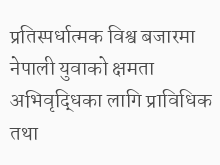प्रतिस्पर्धात्मक विश्व बजारमा नेपाली युवाको क्षमता अभिवृद्धिका लागि प्राविधिक तथा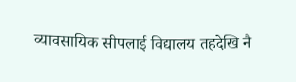व्यावसायिक सीपलाई विद्यालय तहदेखि नै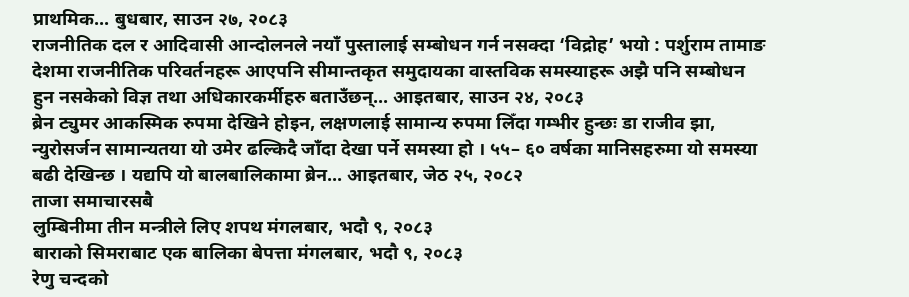प्राथमिक... बुधबार, साउन २७, २०८३
राजनीतिक दल र आदिवासी आन्दोलनले नयाँ पुस्तालाई सम्बोधन गर्न नसक्दा ‘विद्रोह’ भयो : पर्शुराम तामाङ देशमा राजनीतिक परिवर्तनहरू आएपनि सीमान्तकृत समुदायका वास्तविक समस्याहरू अझै पनि सम्बोधन हुन नसकेको विज्ञ तथा अधिकारकर्मीहरु बताउँछन्... आइतबार, साउन २४, २०८३
ब्रेन ट्युमर आकस्मिक रुपमा देखिने होइन, लक्षणलाई सामान्य रुपमा लिँदा गम्भीर हुन्छः डा राजीव झा, न्युरोसर्जन सामान्यतया यो उमेर ढल्किदै जाँदा देखा पर्ने समस्या हो । ५५– ६० वर्षका मानिसहरुमा यो समस्या बढी देखिन्छ । यद्यपि यो बालबालिकामा ब्रेन... आइतबार, जेठ २५, २०८२
ताजा समाचारसबै
लुम्बिनीमा तीन मन्त्रीले लिए शपथ मंगलबार, भदौ ९, २०८३
बाराको सिमराबाट एक बालिका बेपत्ता मंगलबार, भदौ ९, २०८३
रेणु चन्दको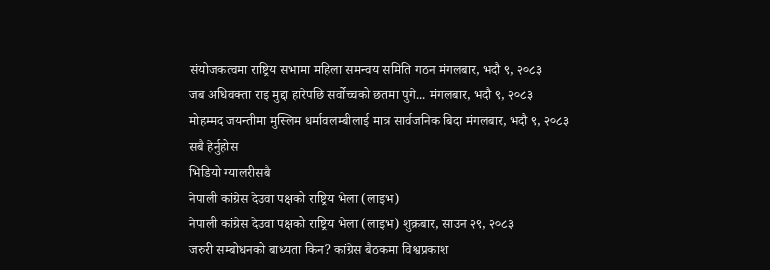संयोजकत्वमा राष्ट्रिय सभामा महिला समन्वय समिति गठन मंगलबार, भदौ ९, २०८३
जब अधिवक्ता राइ मुद्दा हारेपछि सर्वोच्चको छतमा पुगे... मंगलबार, भदौ ९, २०८३
मोहम्मद जयन्तीमा मुस्लिम धर्मावलम्बीलाई मात्र सार्वजनिक बिदा मंगलबार, भदौ ९, २०८३
सबै हेर्नुहोस
भिडियो ग्यालरीसबै
नेपाली कांग्रेस देउवा पक्षको राष्ट्रिय भेला (लाइभ)
नेपाली कांग्रेस देउवा पक्षको राष्ट्रिय भेला (लाइभ) शुक्रबार, साउन २९, २०८३
जरुरी सम्बोधनको बाध्यता किन? कांग्रेस बैठकमा विश्वप्रकाश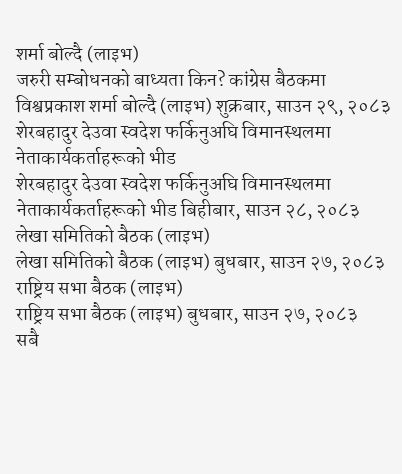शर्मा बोल्दै (लाइभ)
जरुरी सम्बोधनको बाध्यता किन? कांग्रेस बैठकमा विश्वप्रकाश शर्मा बोल्दै (लाइभ) शुक्रबार, साउन २९, २०८३
शेरबहादुर देउवा स्वदेश फर्किनुअघि विमानस्थलमा नेताकार्यकर्ताहरूको भीड
शेरबहादुर देउवा स्वदेश फर्किनुअघि विमानस्थलमा नेताकार्यकर्ताहरूको भीड बिहीबार, साउन २८, २०८३
लेखा समितिको बैठक (लाइभ)
लेखा समितिको बैठक (लाइभ) बुधबार, साउन २७, २०८३
राष्ट्रिय सभा बैठक (लाइभ)
राष्ट्रिय सभा बैठक (लाइभ) बुधबार, साउन २७, २०८३
सबै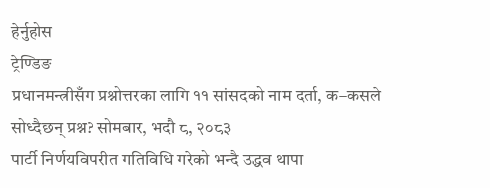हेर्नुहोस
ट्रेण्डिङ
प्रधानमन्त्रीसँग प्रश्नोत्तरका लागि ११ सांसदको नाम दर्ता, क–कसले सोध्दैछन् प्रश्न? सोमबार, भदौ ८, २०८३
पार्टी निर्णयविपरीत गतिविधि गरेको भन्दै उद्धव थापा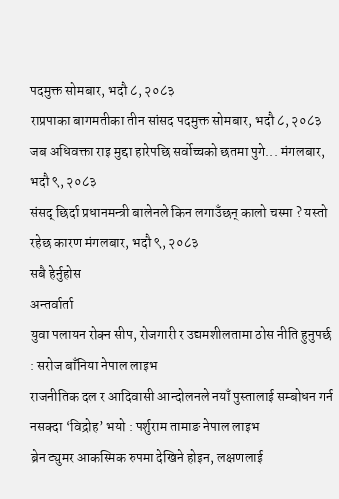पदमुक्त सोमबार, भदौ ८, २०८३
राप्रपाका बागमतीका तीन सांसद पदमुक्त सोमबार, भदौ ८, २०८३
जब अधिवक्ता राइ मुद्दा हारेपछि सर्वोच्चको छतमा पुगे... मंगलबार, भदौ ९, २०८३
संसद् छिर्दा प्रधानमन्त्री बालेनले किन लगाउँछन् कालो चस्मा ? यस्तो रहेछ कारण मंगलबार, भदौ ९, २०८३
सबै हेर्नुहोस
अन्तर्वार्ता
युवा पलायन रोक्न सीप, रोजगारी र उद्यमशीलतामा ठोस नीति हुनुपर्छ : सरोज बाँनिया नेपाल लाइभ
राजनीतिक दल र आदिवासी आन्दोलनले नयाँ पुस्तालाई सम्बोधन गर्न नसक्दा ‘विद्रोह’ भयो : पर्शुराम तामाङ नेपाल लाइभ
ब्रेन ट्युमर आकस्मिक रुपमा देखिने होइन, लक्षणलाई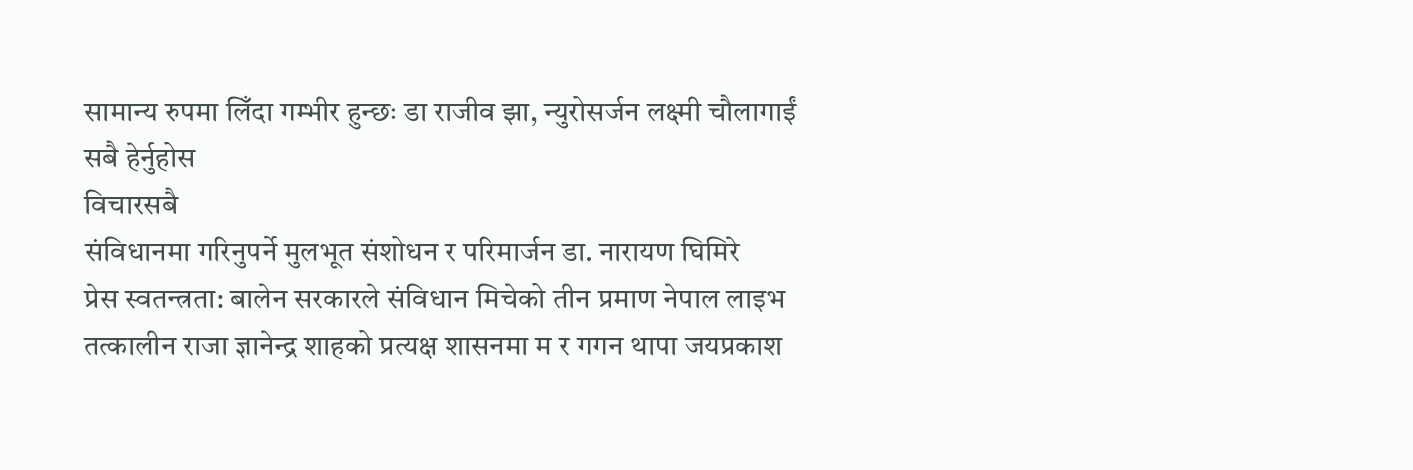सामान्य रुपमा लिँदा गम्भीर हुन्छः डा राजीव झा, न्युरोसर्जन लक्ष्मी चौलागाईं
सबै हेर्नुहोस
विचारसबै
संविधानमा गरिनुपर्ने मुलभूत संशोधन र परिमार्जन डा. नारायण घिमिरे
प्रेस स्वतन्त्रता: बालेन सरकारले संविधान मिचेको तीन प्रमाण नेपाल लाइभ
तत्कालीन राजा ज्ञानेन्द्र शाहको प्रत्यक्ष शासनमा म र गगन थापा जयप्रकाश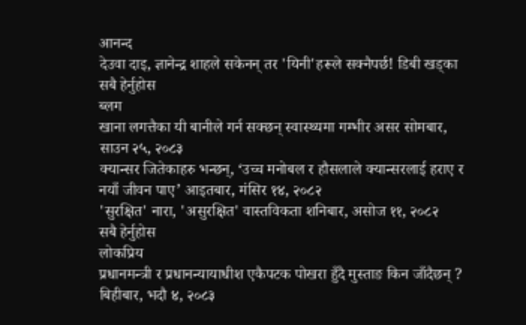आनन्द
देउवा दाइ, ज्ञानेन्द्र शाहले सकेनन् तर 'यिनी'हरूले सक्नैपर्छ! डिबी खड्का
सबै हेर्नुहोस
ब्लग
खाना लगत्तैका यी बानीले गर्न सक्छन् स्वास्थ्यमा गम्भीर असर सोमबार, साउन २५, २०८३
क्यान्सर जितेकाहरु भन्छन्, ‘उच्च मनोबल र हौसलाले क्यान्सरलाई हराए र नयाँ जीवन पाए’ आइतबार, मंसिर १४, २०८२
'सुरक्षित' नारा, 'असुरक्षित' वास्तविकता शनिबार, असोज ११, २०८२
सबै हेर्नुहोस
लोकप्रिय
प्रधानमन्त्री र प्रधानन्यायाधीश एकैपटक पोखरा हुँदै मुस्ताङ किन जाँदैछन् ? बिहीबार, भदौ ४, २०८३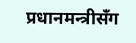प्रधानमन्त्रीसँग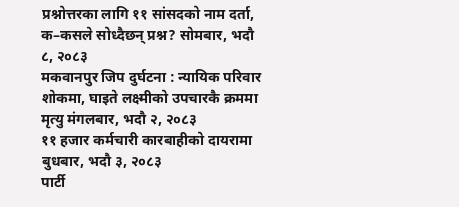प्रश्नोत्तरका लागि ११ सांसदको नाम दर्ता, क–कसले सोध्दैछन् प्रश्न? सोमबार, भदौ ८, २०८३
मकवानपुर जिप दुर्घटना : न्यायिक परिवार शोकमा, घाइते लक्ष्मीको उपचारकै क्रममा मृत्यु मंगलबार, भदौ २, २०८३
११ हजार कर्मचारी कारबाहीको दायरामा बुधबार, भदौ ३, २०८३
पार्टी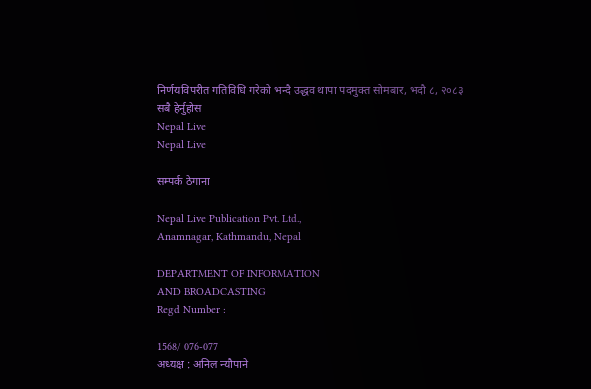निर्णयविपरीत गतिविधि गरेको भन्दै उद्धव थापा पदमुक्त सोमबार, भदौ ८, २०८३
सबै हेर्नुहोस
Nepal Live
Nepal Live

सम्पर्क ठेगाना

Nepal Live Publication Pvt. Ltd.,
Anamnagar, Kathmandu, Nepal

DEPARTMENT OF INFORMATION
AND BROADCASTING
Regd Number :

1568/ 076-077
अध्यक्ष : अनिल न्यौपाने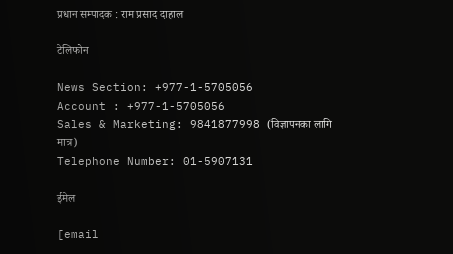प्रधान सम्पादक : राम प्रसाद दाहाल

टेलिफोन

News Section: +977-1-5705056
Account : +977-1-5705056
Sales & Marketing: 9841877998 (विज्ञापनका लागि मात्र)
Telephone Number: 01-5907131

ईमेल

[email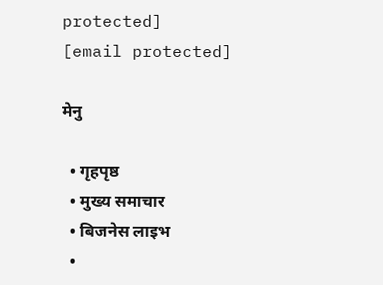protected]
[email protected]

मेनु

  • गृहपृष्ठ
  • मुख्य समाचार
  • बिजनेस लाइभ
  •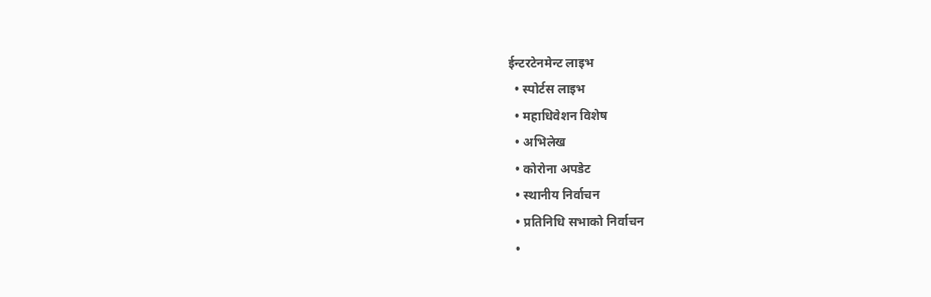ईन्टरटेनमेन्ट लाइभ
  • स्पोर्टस लाइभ
  • महाधिवेशन विशेष
  • अभिलेख
  • कोरोना अपडेट
  • स्थानीय निर्वाचन
  • प्रतिनिधि सभाको निर्वाचन
  •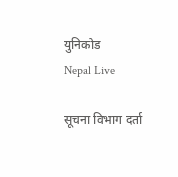युनिकोड
Nepal Live

सूचना विभाग दर्ता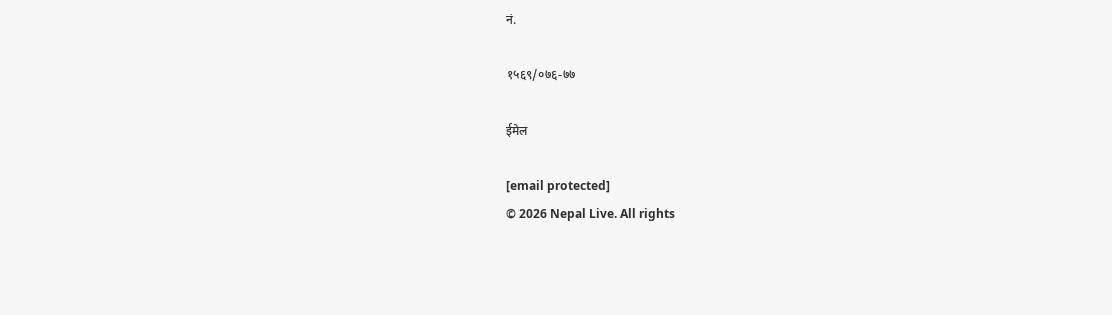नं.

१५६९/०७६-७७

ईमेल

[email protected]
© 2026 Nepal Live. All rights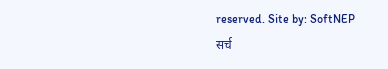reserved. Site by: SoftNEP
सर्च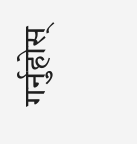गर्नुहोस्